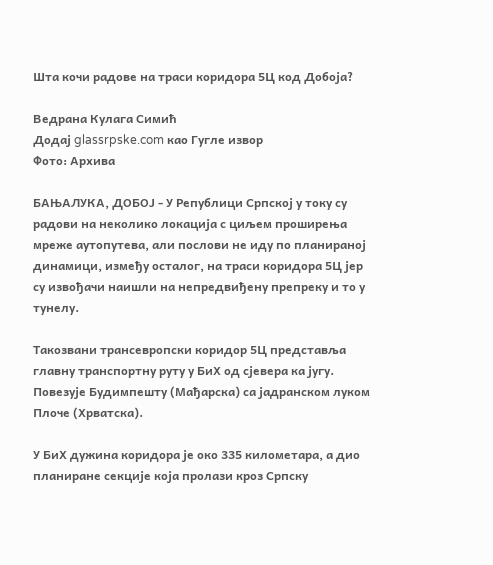Шта кочи радове на траси коридора 5Ц код Добоја?

Ведрана Кулага Симић
Додај glassrpske.com као Гугле извор
Фото: Архива

БАЊАЛУКА, ДОБОЈ - У Републици Српској у току су радови на неколико локација с циљем проширења мреже аутопутева, али послови не иду по планираној динамици, између осталог, на траси коридора 5Ц јер су извођачи наишли на непредвиђену препреку и то у тунелу.

Такозвани трансевропски коридор 5Ц представља главну транспортну руту у БиХ од сјевера ка југу. Повезује Будимпешту (Мађарска) са јадранском луком Плоче (Хрватска).

У БиХ дужина коридора је око 335 километара, а дио планиране секције која пролази кроз Српску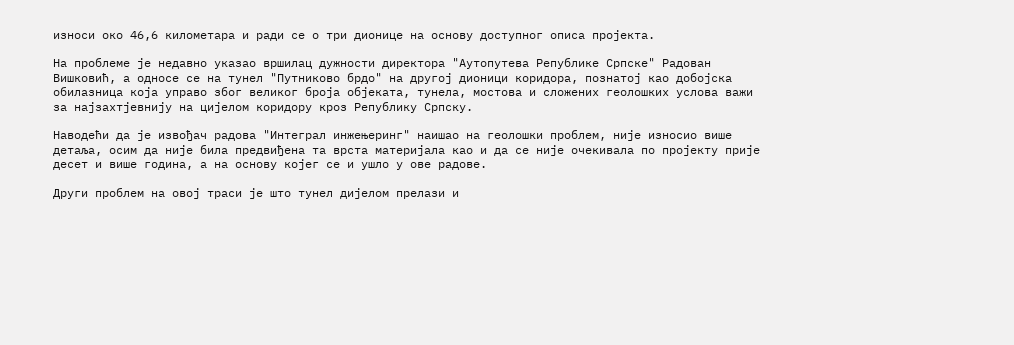износи око 46,6 километара и ради се о три дионице на основу доступног описа пројекта.

На проблеме је недавно указао вршилац дужности директора "Аутопутева Републике Српске" Радован Вишковић, а односе се на тунел "Путниково брдо" на другој дионици коридора, познатој као добојска обилазница која управо због великог броја објеката, тунела, мостова и сложених геолошких услова важи за најзахтјевнију на цијелом коридору кроз Републику Српску.

Наводећи да је извођач радова "Интеграл инжењеринг" наишао на геолошки проблем, није износио више детаља, осим да није била предвиђена та врста материјала као и да се није очекивала по пројекту прије десет и више година, а на основу којег се и ушло у ове радове.

Други проблем на овој траси је што тунел дијелом прелази и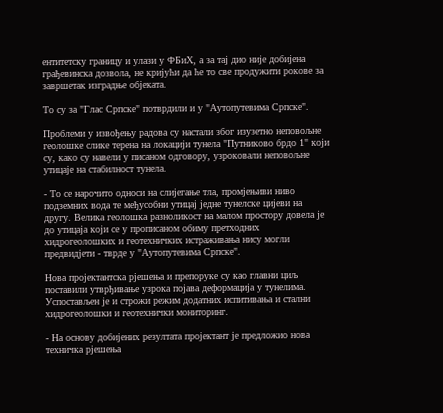ентитетску границу и улази у ФБиХ, а за тај дио није добијена грађевинска дозвола, не кријући да ће то све продужити рокове за завршетак изградње објеката.

То су за "Глас Српске" потврдили и у "Аутопутевима Српске".

Проблеми у извођењу радова су настали због изузетно неповољне геолошке слике терена на локацији тунела "Путниково брдо 1" који су, како су навели у писаном одговору, узроковали неповољне утицаје на стабилност тунела.

- То се нарочито односи на слијегање тла, промјењиви ниво подземних вода те међусобни утицај једне тунелске цијеви на другу. Велика геолошка разноликост на малом простору довела је до утицаја који се у прописаном обиму претходних хидрогеолошких и геотехничких истраживања нису могли предвидјети - тврде у "Аутопутевима Српске".

Нова пројектантска рјешења и препоруке су као главни циљ поставили утврђивање узрока појава деформација у тунелима. Успостављен је и строжи режим додатних испитивања и стални хидрогеолошки и геотехнички мониторинг.

- На основу добијених резултата пројектант је предложио нова техничка рјешења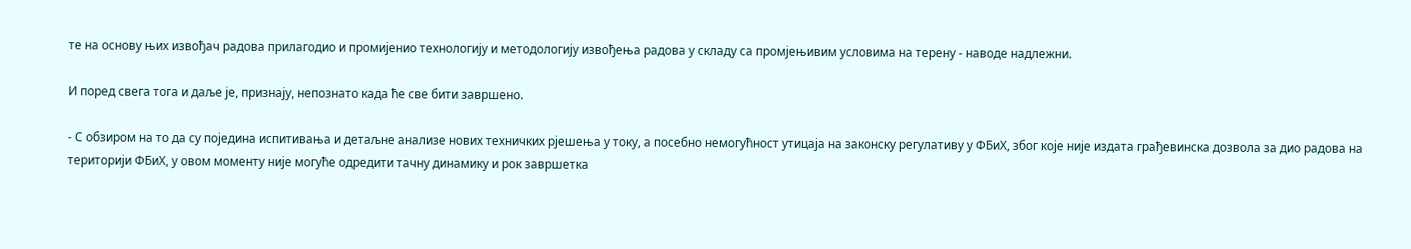те на основу њих извођач радова прилагодио и промијенио технологију и методологију извођења радова у складу са промјењивим условима на терену - наводе надлежни.

И поред свега тога и даље је, признају, непознато када ће све бити завршено.

- С обзиром на то да су поједина испитивања и детаљне анализе нових техничких рјешења у току, а посебно немогућност утицаја на законску регулативу у ФБиХ, због које није издата грађевинска дозвола за дио радова на територији ФБиХ, у овом моменту није могуће одредити тачну динамику и рок завршетка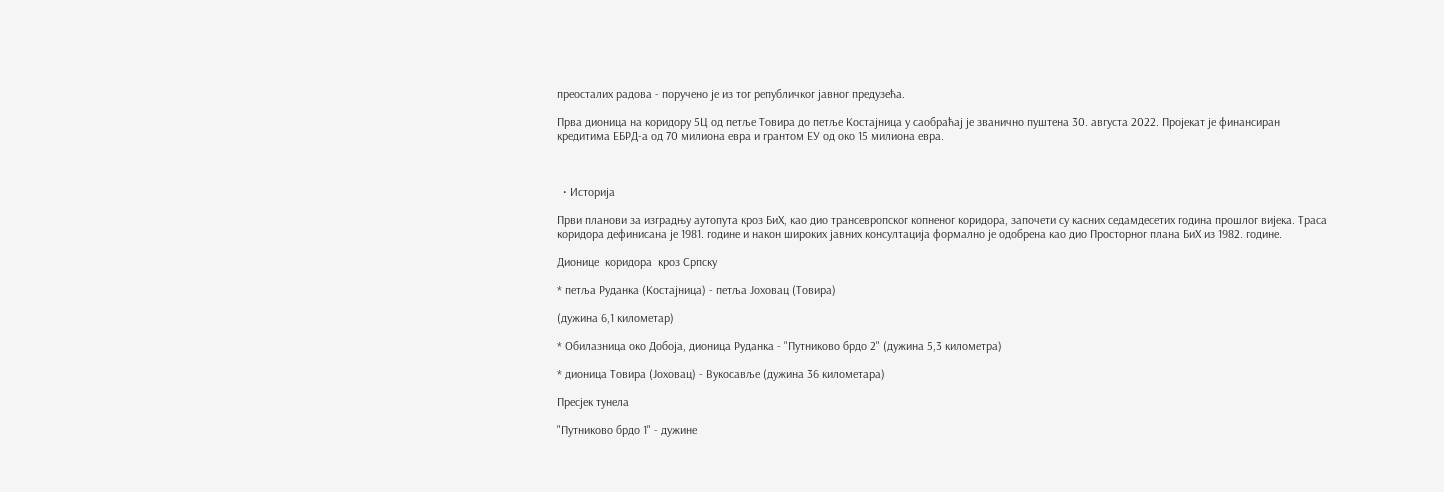преосталих радова - поручено је из тог републичког јавног предузећа.

Прва дионица на коридору 5Ц од петље Товира до петље Костајница у саобраћај је званично пуштена 30. августа 2022. Пројекат је финансиран  кредитима ЕБРД-а од 70 милиона евра и грантом ЕУ од око 15 милиона евра.



  • Историја

Први планови за изградњу аутопута кроз БиХ, као дио трансевропског копненог коридора, започети су касних седамдесетих година прошлог вијека. Траса коридора дефинисана је 1981. године и након широких јавних консултација формално је одобрена као дио Просторног плана БиХ из 1982. године.

Дионице  коридора  кроз Српску

* петља Руданка (Костајница) - петља Јоховац (Товира)

(дужина 6,1 километар)

* Обилазница око Добоја, дионица Руданка - "Путниково брдо 2" (дужина 5,3 километра)

* дионица Товира (Јоховац) - Вукосавље (дужина 36 километара)

Пресјек тунела

"Путниково брдо 1" - дужине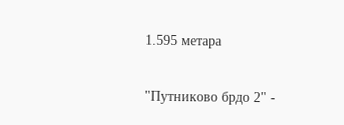1.595 метара

"Путниково брдо 2" -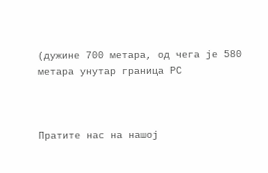(дужине 700 метара, од чега је 580 метара унутар граница РС



Пратите нас на нашој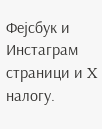Фејсбук и Инстаграм страници и X налогу.